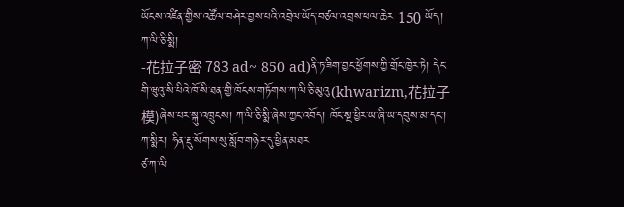ཡོངས་འཛིན་གྱིས་འཚོལ་བཤེར་བྱས་པའི་འབྲེལ་ཡོད་བཙལ་འབྲས་ཕལ་ཆེར 150 ཡོད།
ཀ་ལི་ཅི་སྨི།
-花拉子密 783 ad~ 850 ad)ནི་ཏ་ཟིག་བྱང་ཕྱོགས་ཀྱི་གྲོང་ཁྱེར་ཏེ། དེང་གི་ཝུའུ་སི་པིའེ་ཁོ་སི་ཐན་གྱི་ཁོངས་གཏོགས་ཀ་ལི་ཅི་མུའུ(khwarizm,花拉子模)ཞེས་པར་སྐུ་འཁྲུངས། ཀ་ལི་ཅི་སྨི་ཞེས་ཀྱང་འབོད། ཁོང་སྔ་ཕྱིར་ཡ་ཞི་ཡ་དབུས་མ་དང་། ཀ་སྨིར། ཧིན་རྡུ་སོགས་སུ་སློབ་གཉེར་དུ་ཕྱིན་མཐར
ཙ་ཀ་ལི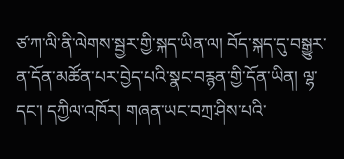ཙ་ཀ་ལི་ནི་ལེགས་སྦྱར་གྱི་སྐད་ཡིན་ལ། བོད་སྐད་དུ་བསྒྱུར་ན་དོན་མཚོན་པར་བྱེད་པའི་སྣང་བརྙན་གྱི་དོན་ཡིན། ལྷ་དང་། དཀྱིལ་འཁོར། གཞན་ཡང་བཀྲ་ཤིས་པའི་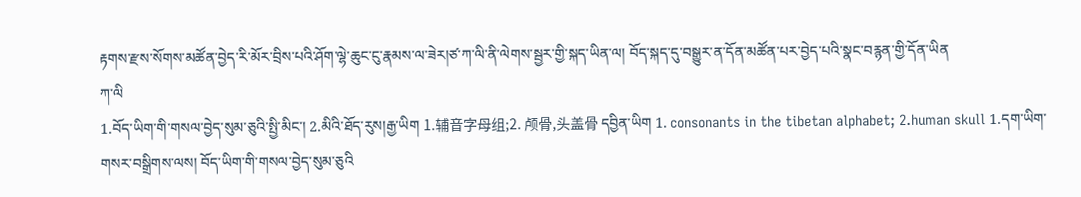རྟགས་རྫས་སོགས་མཚོན་བྱེད་རི་མོར་བྲིས་པའི་ཤོག་ལྷེ་ཆུང་ངུ་རྣམས་ལ་ཟེར།ཙ་ཀ་ལི་ནི་ལེགས་སྦྱར་གྱི་སྐད་ཡིན་ལ། བོད་སྐད་དུ་བསྒྱུར་ན་དོན་མཚོན་པར་བྱེད་པའི་སྣང་བརྙན་གྱི་དོན་ཡིན
ཀ་ལི
1.བོད་ཡིག་གི་གསལ་བྱེད་སུམ་ཅུའི་སྤྱི་མིང་། 2.མིའི་ཐོད་རུས།རྒྱ་ཡིག 1.辅音字母组;2. 颅骨,头盖骨 དབྱིན་ཡིག 1. consonants in the tibetan alphabet; 2.human skull 1.དག་ཡིག་གསར་བསྒྲིགས་ལས། བོད་ཡིག་གི་གསལ་བྱེད་སུམ་ཅུའི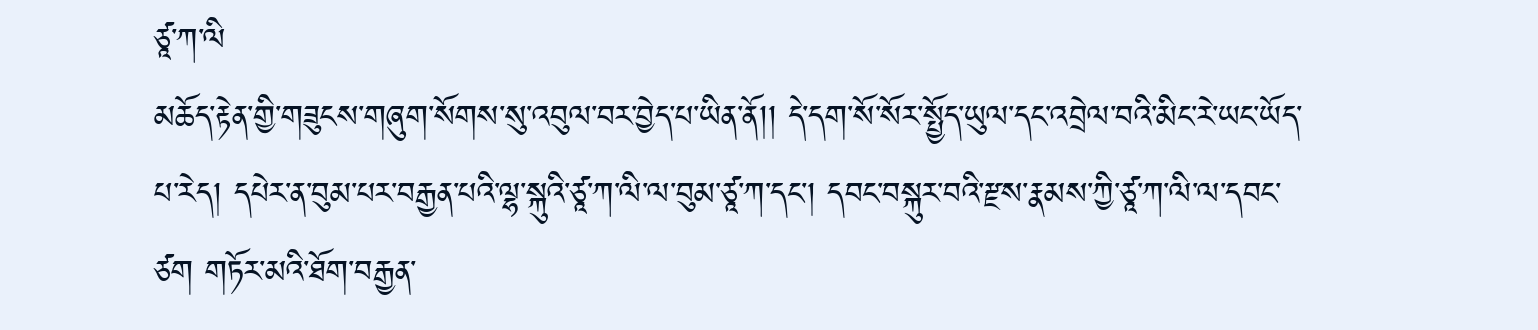ཙཱ་ཀ་ལི
མཆོད་རྟེན་གྱི་གཟུངས་གཞུག་སོགས་སུ་འབུལ་བར་བྱེད་པ་ཡིན་ནོ།། དེ་དག་སོ་སོར་སྤྱོད་ཡུལ་དང་འབྲེལ་བའི་མིང་རེ་ཡང་ཡོད་པ་རེད། དཔེར་ན་བུམ་པར་བརྒྱན་པའི་ལྷ་སྐུའི་ཙཱ་ཀ་ལི་ལ་བུམ་ཙཱ་ཀ་དང་། དབང་བསྐུར་བའི་རྫས་རྣམས་ཀྱི་ཙཱ་ཀ་ལི་ལ་དབང་ཙག གཏོར་མའི་ཐོག་བརྒྱན་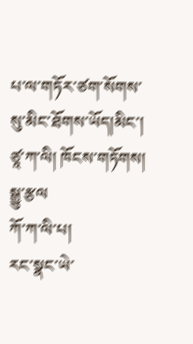པ་ལ་གཏོར་ཙག་སོགས་སུ་མིང་ཐོགས་ཡོད།མིང་། ཙཱ་ཀ་ལི། ཁོངས་གཏོགས། སྒྱུ་རྩལ
ཀོ་ཀ་ལི་པ།
རང་སྣང་ཡེ་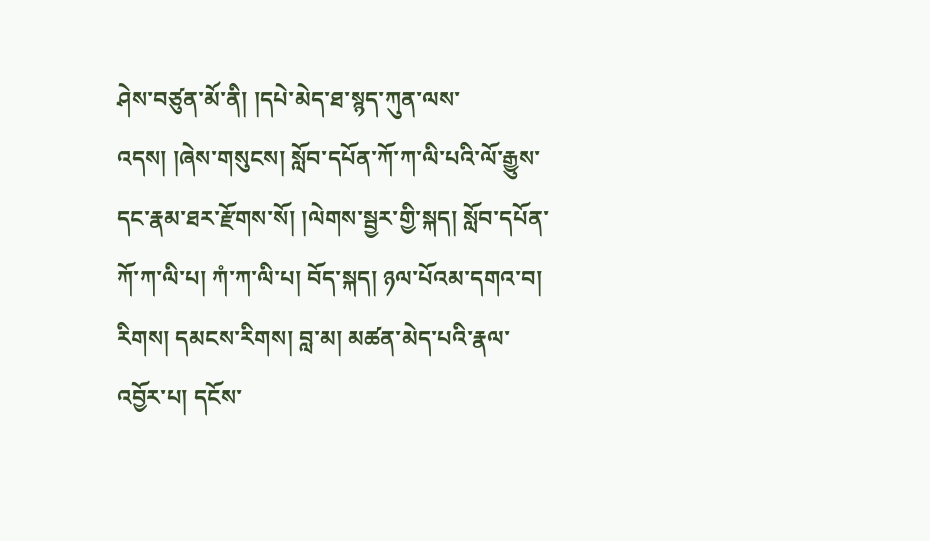ཤེས་བཙུན་མོ་ནི། །དཔེ་མེད་ཐ་སྙད་ཀུན་ལས་འདས། །ཞེས་གསུངས། སློབ་དཔོན་ཀོ་ཀ་ལི་པའི་ལོ་རྒྱུས་དང་རྣམ་ཐར་རྫོགས་སོ། །ལེགས་སྦྱར་གྱི་སྐད། སློབ་དཔོན་ཀོ་ཀ་ལི་པ། ཀཾ་ཀ་ལི་པ། བོད་སྐད། ཉལ་པོའམ་དགའ་བ། རིགས། དམངས་རིགས། བླ་མ། མཚན་མེད་པའི་རྣལ་འབྱོར་པ། དངོས་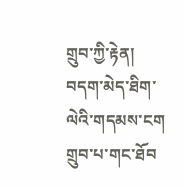གྲུབ་ཀྱི་རྟེན། བདག་མེད་ཐིག་ལེའི་གདམས་ངག གྲུབ་པ་གང་ཐོབ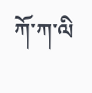ཀོ་ཀ་ལི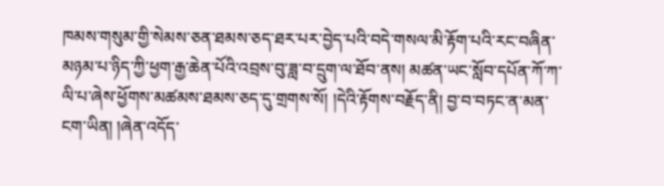ཁམས་གསུམ་གྱི་སེམས་ཅན་ཐམས་ཅད་ཐར་པར་བྱེད་པའི་བདེ་གསལ་མི་རྟོག་པའི་རང་བཞིན་མཉམ་པ་ཉིད་ཀྱི་ཕྱག་རྒྱ་ཆེན་པོའི་འབྲས་བུ་ཟླ་བ་དྲུག་ལ་ཐོབ་ནས། མཚན་ཡང་སློབ་དཔོན་ཀོ་ཀ་ལི་པ་ཞེས་ཕྱོགས་མཚམས་ཐམས་ཅད་དུ་གྲགས་སོ། །དེའི་རྟོགས་བརྗོད་ནི། བྱ་བ་བཏང་ན་མན་ངག་ཡིན། །ཞེན་འདོད་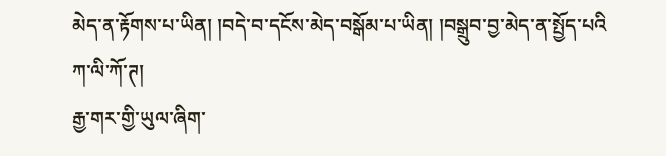མེད་ན་རྟོགས་པ་ཡིན། །བདེ་བ་དངོས་མེད་བསྒོམ་པ་ཡིན། །བསྒྲུབ་བྱ་མེད་ན་སྤྱོད་པའི
ཀ་ལི་ཀོ་ཊ།
རྒྱ་གར་གྱི་ཡུལ་ཞིག་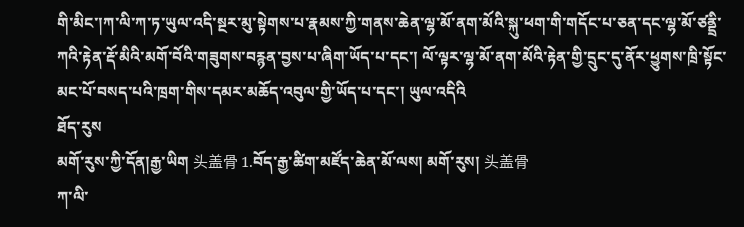གི་མིང་།ཀ་ལི་ཀ་ཏ་ཡུལ་འདི་སྔར་མུ་སྟེགས་པ་རྣམས་ཀྱི་གནས་ཆེན་ལྷ་མོ་ནག་མོའི་སྐུ་ཕག་གི་གདོང་པ་ཅན་དང་ལྷ་མོ་ཙནྡྲི་ཀའི་རྟེན་རྡོ་མིའི་མགོ་བོའི་གཟུགས་བརྙན་བྱས་པ་ཞིག་ཡོད་པ་དང་། ལོ་ལྟར་ལྷ་མོ་ནག་མོའི་རྟེན་གྱི་དྲུང་དུ་ནོར་ཕྱུགས་ཁྲི་སྟོང་མང་པོ་བསད་པའི་ཁྲག་གིས་དམར་མཆོད་འབུལ་གྱི་ཡོད་པ་དང་། ཡུལ་འདིའི
ཐོད་རུས
མགོ་རུས་ཀྱི་དོན།རྒྱ་ཡིག 头盖骨 1.བོད་རྒྱ་ཚིག་མཛོད་ཆེན་མོ་ལས། མགོ་རུས། 头盖骨
ཀ་ལི་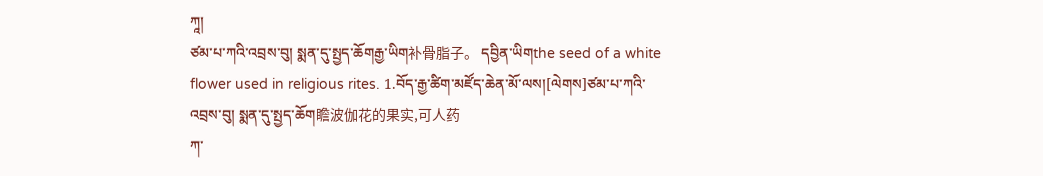ཀཱ།
ཙམ་པ་ཀའི་འབྲས་བུ། སྨན་དུ་སྤྱད་ཆོགརྒྱ་ཡིག补骨脂子。 དབྱིན་ཡིགthe seed of a white flower used in religious rites. 1.བོད་རྒྱ་ཚིག་མཛོད་ཆེན་མོ་ལས།[ལེགས]ཙམ་པ་ཀའི་འབྲས་བུ། སྨན་དུ་སྤྱད་ཆོག瞻波伽花的果实,可人药
ཀ་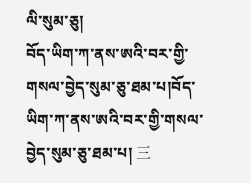ལི་སུམ་ཅུ།
བོད་ཡིག་ཀ་ནས་ཨའི་བར་གྱི་གསལ་བྱེད་སུམ་ཅུ་ཐམ་པ།བོད་ཡིག་ཀ་ནས་ཨའི་བར་གྱི་གསལ་བྱེད་སུམ་ཅུ་ཐམ་པ། 三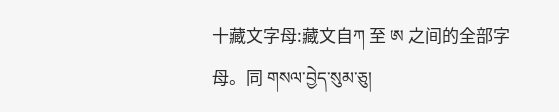十藏文字母:藏文自ཀ 至 ཨ 之间的全部字母。同 གསལ་བྱེད་སུམ་ཅུ།